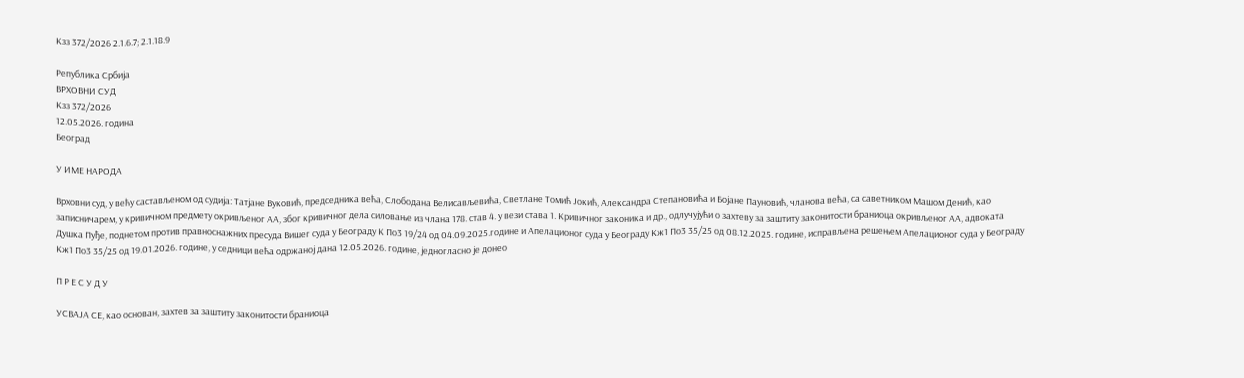Кзз 372/2026 2.1.6.7; 2.1.18.9

Република Србија
ВРХОВНИ СУД
Кзз 372/2026
12.05.2026. година
Београд

У ИМЕ НАРОДА

Врховни суд, у већу састављеном од судија: Tатјане Вуковић, председника већа, Слободана Велисављевића, Светлане Томић Јокић, Александра Степановића и Бојане Пауновић, чланова већа, са саветником Машом Денић, као записничарем, у кривичном предмету окривљеног АА, због кривичног дела силовање из члана 178. став 4. у вези става 1. Кривичног законика и др., одлучујући о захтеву за заштиту законитости браниоца окривљеног АА, адвоката Душка Пуђе, поднетом против правноснажних пресуда Вишег суда у Београду К По3 19/24 од 04.09.2025.године и Апелационог суда у Београду Кж1 По3 35/25 од 08.12.2025. године, исправљена решењем Апелационог суда у Београду Кж1 По3 35/25 од 19.01.2026. године, у седници већа одржаној дана 12.05.2026. године, једногласно је донео

П Р Е С У Д У

УСВАЈА СЕ, као основан, захтев за заштиту законитости браниоца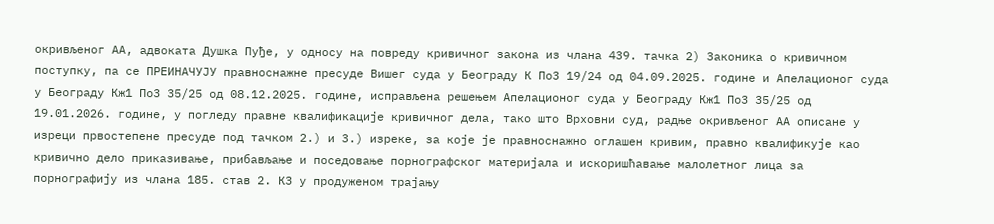окривљеног АА, адвоката Душка Пуђе, у односу на повреду кривичног закона из члана 439. тачка 2) Законика о кривичном поступку, па се ПРЕИНАЧУЈУ правноснажне пресуде Вишег суда у Београду К По3 19/24 од 04.09.2025. године и Апелационог суда у Београду Кж1 По3 35/25 од 08.12.2025. године, исправљена решењем Апелационог суда у Београду Кж1 По3 35/25 од 19.01.2026. године, у погледу правне квалификације кривичног дела, тако што Врховни суд, радње окривљеног АА описане у изреци првостепене пресуде под тачком 2.) и 3.) изреке, за које је правноснажно оглашен кривим, правно квалификује као кривично дело приказивање, прибављање и поседовање порнографског материјала и искоришћавање малолетног лица за порнографију из члана 185. став 2. КЗ у продуженом трајању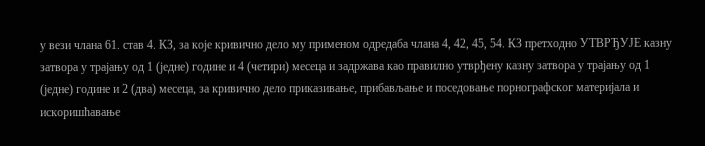у вези члана 61. став 4. КЗ, за које кривично дело му применом одредаба члана 4, 42, 45, 54. КЗ претходно УТВРЂУЈЕ казну затвора у трајању од 1 (једне) године и 4 (четири) месеца и задржава као правилно утврђену казну затвора у трајању од 1 (једне) године и 2 (два) месеца, за кривично дело приказивање, прибављање и поседовање порнографског материјала и искоришћавање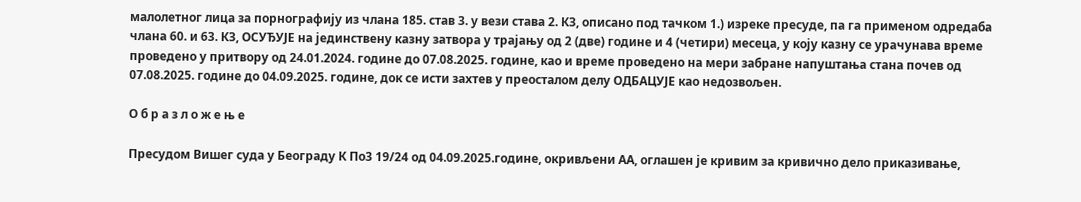малолетног лица за порнографију из члана 185. став 3. у вези става 2. КЗ, описано под тачком 1.) изреке пресуде, па га применом одредаба члана 60. и 63. КЗ, ОСУЂУЈЕ на јединствену казну затвора у трајању од 2 (две) године и 4 (четири) месеца, у коју казну се урачунава време проведено у притвору од 24.01.2024. године до 07.08.2025. године, као и време проведено на мери забране напуштања стана почев од 07.08.2025. године до 04.09.2025. године, док се исти захтев у преосталом делу ОДБАЦУЈЕ као недозвољен.

О б р а з л о ж е њ е

Пресудом Вишег суда у Београду К По3 19/24 од 04.09.2025.године, окривљени АА, оглашен је кривим за кривично дело приказивање,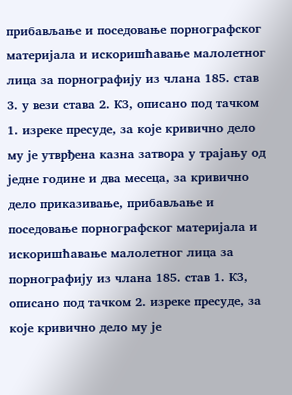прибављање и поседовање порнографског материјала и искоришћавање малолетног лица за порнографију из члана 185. став 3. у вези става 2. КЗ, описано под тачком 1. изреке пресуде, за које кривично дело му је утврђена казна затвора у трајању од једне године и два месеца, за кривично дело приказивање, прибављање и поседовање порнографског материјала и искоришћавање малолетног лица за порнографију из члана 185. став 1. КЗ, описано под тачком 2. изреке пресуде, за које кривично дело му је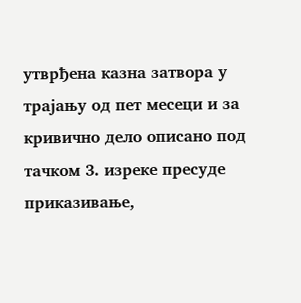утврђена казна затвора у трајању од пет месеци и за кривично дело описано под тачком 3. изреке пресуде приказивање,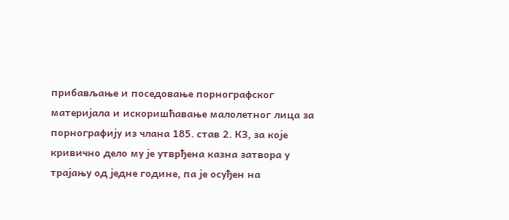прибављање и поседовање порнографског материјала и искоришћавање малолетног лица за порнографију из члана 185. став 2. КЗ, за које кривично дело му је утврђена казна затвора у трајању од једне године, па је осуђен на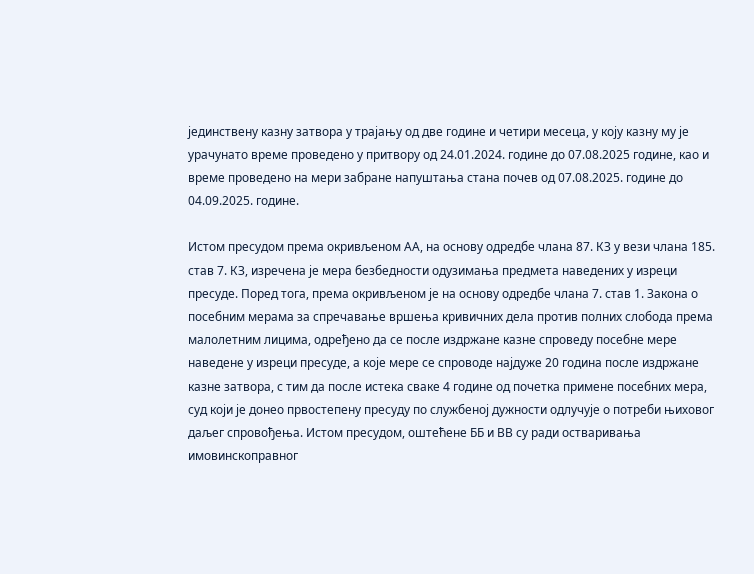јединствену казну затвора у трајању од две године и четири месеца, у коју казну му је урачунато време проведено у притвору од 24.01.2024. године до 07.08.2025 године, као и време проведено на мери забране напуштања стана почев од 07.08.2025. године до 04.09.2025. године.

Истом пресудом према окривљеном АА, на основу одредбе члана 87. КЗ у вези члана 185. став 7. КЗ, изречена је мера безбедности одузимања предмета наведених у изреци пресуде. Поред тога, према окривљеном је на основу одредбе члана 7. став 1. Закона о посебним мерама за спречавање вршења кривичних дела против полних слобода према малолетним лицима, одређено да се после издржане казне спроведу посебне мере наведене у изреци пресуде, а које мере се спроводе најдуже 20 година после издржане казне затвора, с тим да после истека сваке 4 године од почетка примене посебних мера, суд који је донео првостепену пресуду по службеној дужности одлучује о потреби њиховог даљег спровођења. Истом пресудом, оштећене ББ и ВВ су ради остваривања имовинскоправног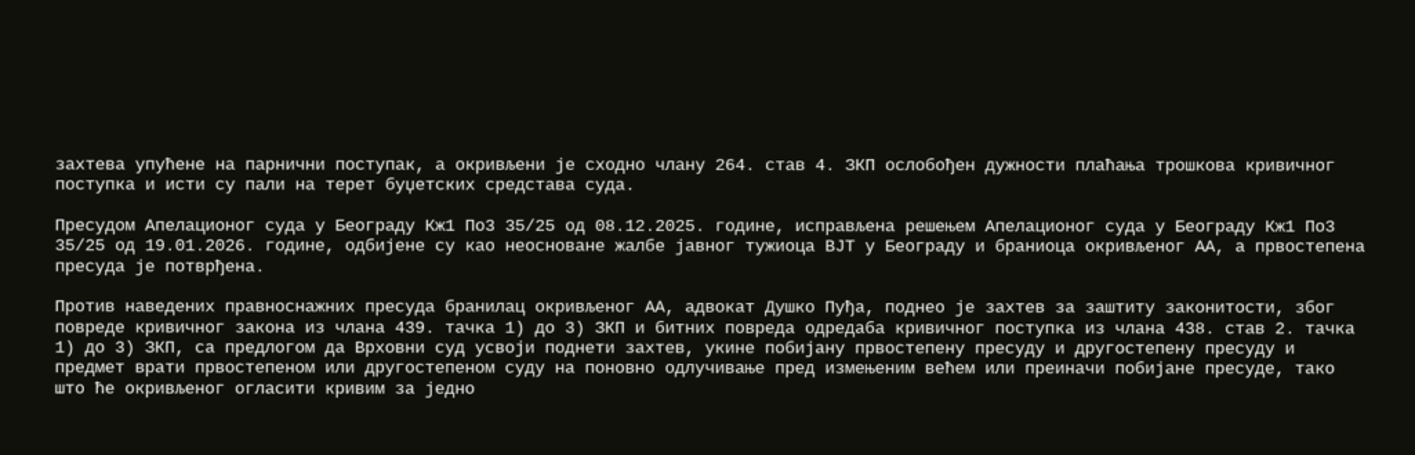захтева упућене на парнични поступак, а окривљени је сходно члану 264. став 4. ЗКП ослобођен дужности плаћања трошкова кривичног поступка и исти су пали на терет буџетских средстава суда.

Пресудом Апелационог суда у Београду Кж1 По3 35/25 од 08.12.2025. године, исправљена решењем Апелационог суда у Београду Кж1 По3 35/25 од 19.01.2026. године, одбијене су као неосноване жалбе јавног тужиоца ВЈТ у Београду и браниоца окривљеног АА, а првостепена пресуда је потврђена.

Против наведених правноснажних пресуда бранилац окривљеног АА, адвокат Душко Пуђа, поднео је захтев за заштиту законитости, због повреде кривичног закона из члана 439. тачка 1) до 3) ЗКП и битних повреда одредаба кривичног поступка из члана 438. став 2. тачка 1) до 3) ЗКП, са предлогом да Врховни суд усвоји поднети захтев, укине побијану првостепену пресуду и другостепену пресуду и предмет врати првостепеном или другостепеном суду на поновно одлучивање пред измењеним већем или преиначи побијане пресуде, тако што ће окривљеног огласити кривим за једно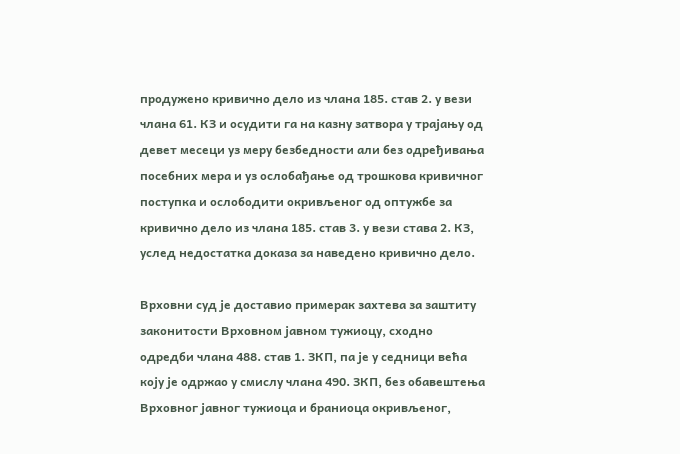продужено кривично дело из члана 185. став 2. у вези члана 61. КЗ и осудити га на казну затвора у трајању од девет месеци уз меру безбедности али без одређивања посебних мера и уз ослобађање од трошкова кривичног поступка и ослободити окривљеног од оптужбе за кривично дело из члана 185. став 3. у вези става 2. КЗ, услед недостатка доказа за наведено кривично дело.

Врховни суд је доставио примерак захтева за заштиту законитости Врховном јавном тужиоцу, сходно одредби члана 488. став 1. ЗКП, па је у седници већа коју је одржао у смислу члана 490. ЗКП, без обавештења Врховног јавног тужиоца и браниоца окривљеног,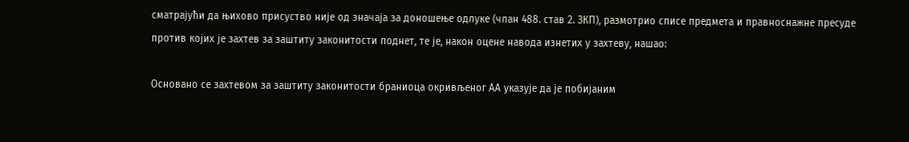сматрајући да њихово присуство није од значаја за доношење одлуке (члан 488. став 2. ЗКП), размотрио списе предмета и правноснажне пресуде против којих је захтев за заштиту законитости поднет, те је, након оцене навода изнетих у захтеву, нашао:

Основано се захтевом за заштиту законитости браниоца окривљеног АА указује да је побијаним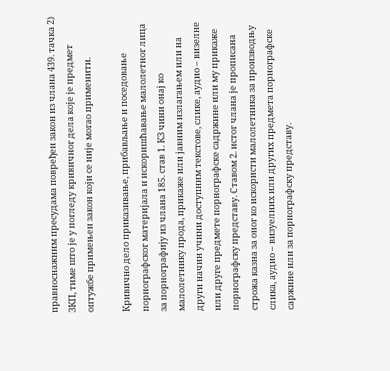правноснажним пресудама повређен закон из члана 439. тачка 2) ЗКП, тиме што је у погледу кривичног дела које је предмет оптужбе примењен закон који се није могао применити.

Кривично дело приказивање, прибављање и поседовање порнографског материјала и искоришћавање малолетног лица за порнографију из члана 185. став 1. КЗ чини онај ко малолетнику прода, прикаже или јавним излагањем или на други начин учини доступним текстове, слике, аудио – визелне или друге предмете порнографске садржине или му прикаже порнографску представу. Ставом 2. истог члана је прописана строжа казна за оног ко искористи малолетника за производњу слика, аудио – визуелних или других предмета порнографске саржине или за порнографску представу.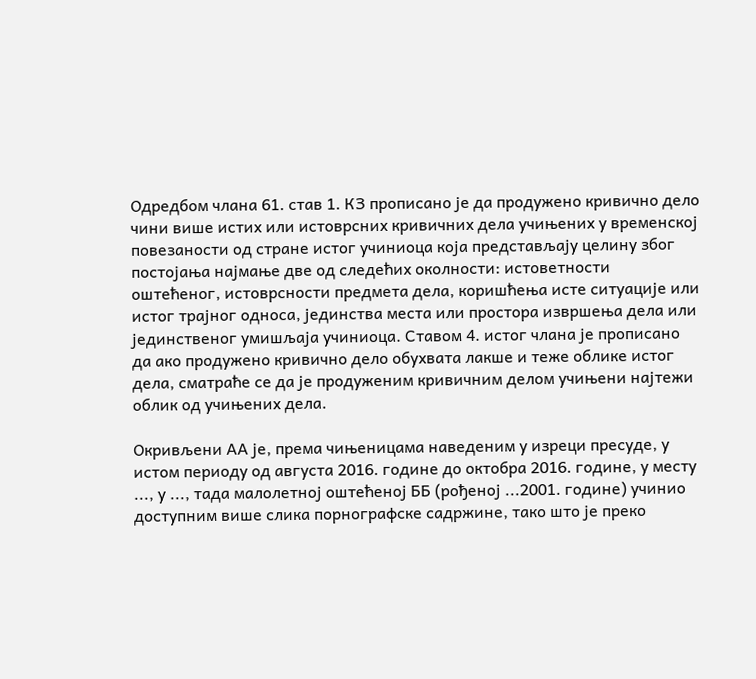Одредбом члана 61. став 1. КЗ прописано је да продужено кривично дело чини више истих или истоврсних кривичних дела учињених у временској повезаности од стране истог учиниоца која представљају целину због постојања најмање две од следећих околности: истоветности оштећеног, истоврсности предмета дела, коришћења исте ситуације или истог трајног односа, јединства места или простора извршења дела или јединственог умишљаја учиниоца. Ставом 4. истог члана је прописано да ако продужено кривично дело обухвата лакше и теже облике истог дела, сматраће се да је продуженим кривичним делом учињени најтежи облик од учињених дела.

Окривљени АА је, према чињеницама наведеним у изреци пресуде, у истом периоду од августа 2016. године до октобра 2016. године, у месту ..., у ..., тада малолетној оштећеној ББ (рођеној ...2001. године) учинио доступним више слика порнографске садржине, тако што је преко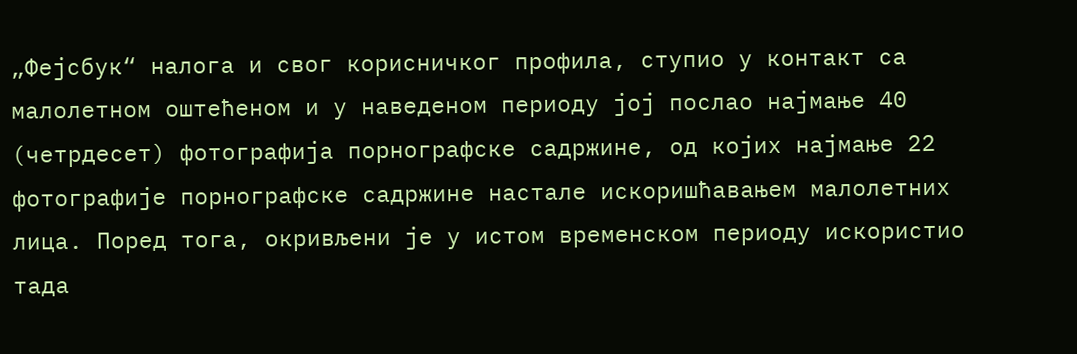„Фејсбук“ налога и свог корисничког профила, ступио у контакт са малолетном оштећеном и у наведеном периоду јој послао најмање 40 (четрдесет) фотографија порнографске садржине, од којих најмање 22 фотографије порнографске садржине настале искоришћавањем малолетних лица. Поред тога, окривљени је у истом временском периоду искористио тада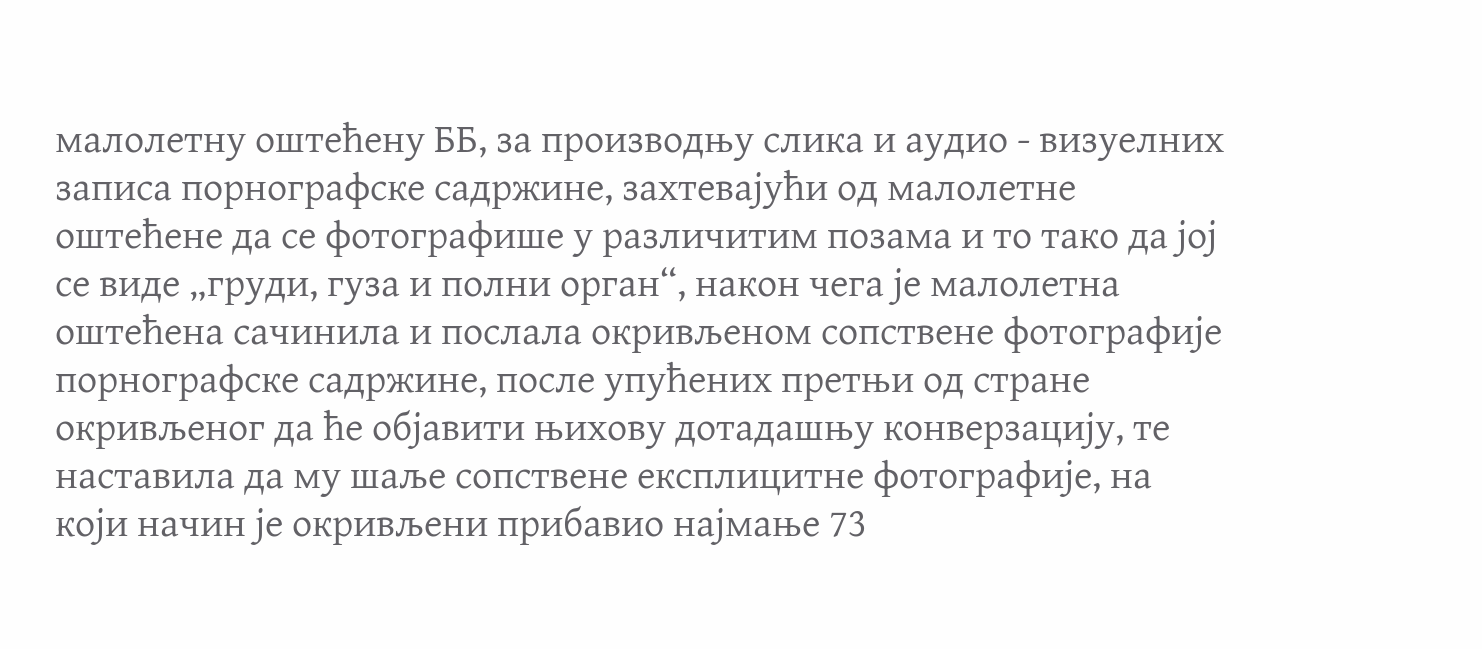малолетну оштећену ББ, за производњу слика и аудио - визуелних записа порнографске садржине, захтевајући од малолетне оштећене да се фотографише у различитим позама и то тако да јој се виде „груди, гуза и полни орган“, након чега је малолетна оштећена сачинила и послала окривљеном сопствене фотографије порнографске садржине, после упућених претњи од стране окривљеног да ће објавити њихову дотадашњу конверзацију, те наставила да му шаље сопствене експлицитне фотографије, на који начин је окривљени прибавио најмање 73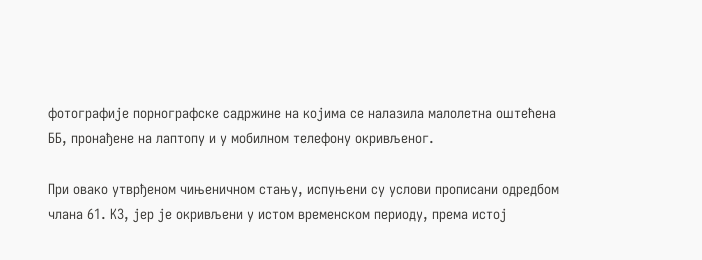фотографије порнографске садржине на којима се налазила малолетна оштећена ББ, пронађене на лаптопу и у мобилном телефону окривљеног.

При овако утврђеном чињеничном стању, испуњени су услови прописани одредбом члана 61. КЗ, јер је окривљени у истом временском периоду, према истој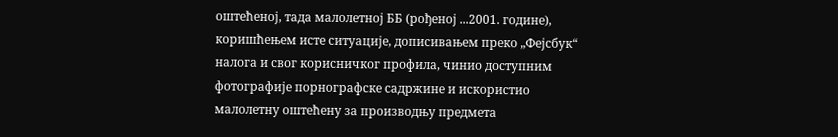оштећеној, тада малолетној ББ (рођеној ...2001. године), коришћењем исте ситуације, дописивањем преко „Фејсбук“ налога и свог корисничког профила, чинио доступним фотографије порнографске садржине и искористио малолетну оштећену за производњу предмета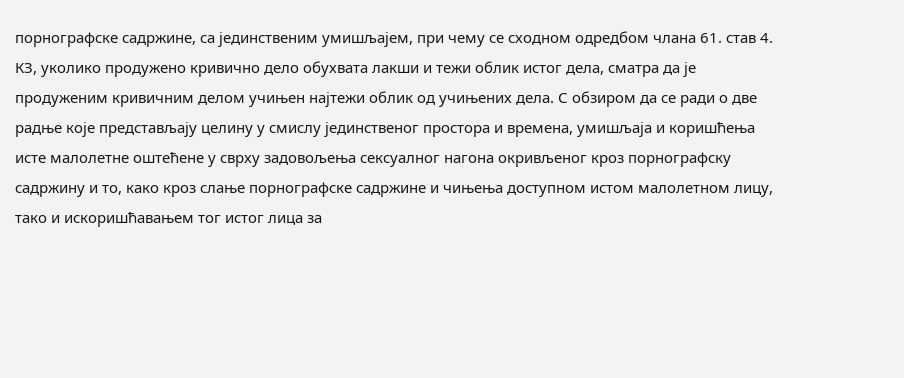порнографске садржине, са јединственим умишљајем, при чему се сходном одредбом члана 61. став 4. КЗ, уколико продужено кривично дело обухвата лакши и тежи облик истог дела, сматра да је продуженим кривичним делом учињен најтежи облик од учињених дела. С обзиром да се ради о две радње које представљају целину у смислу јединственог простора и времена, умишљаја и коришћења исте малолетне оштећене у сврху задовољења сексуалног нагона окривљеног кроз порнографску садржину и то, како кроз слање порнографске садржине и чињења доступном истом малолетном лицу, тако и искоришћавањем тог истог лица за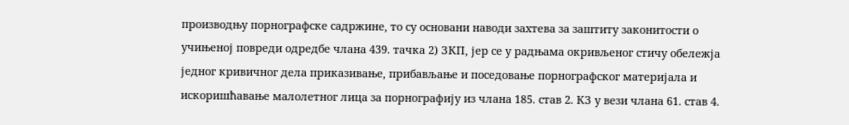производњу порнографске садржине, то су основани наводи захтева за заштиту законитости о учињеној повреди одредбе члана 439. тачка 2) ЗКП, јер се у радњама окривљеног стичу обележја једног кривичног дела приказивање, прибављање и поседовање порнографског материјала и искоришћавање малолетног лица за порнографију из члана 185. став 2. КЗ у вези члана 61. став 4.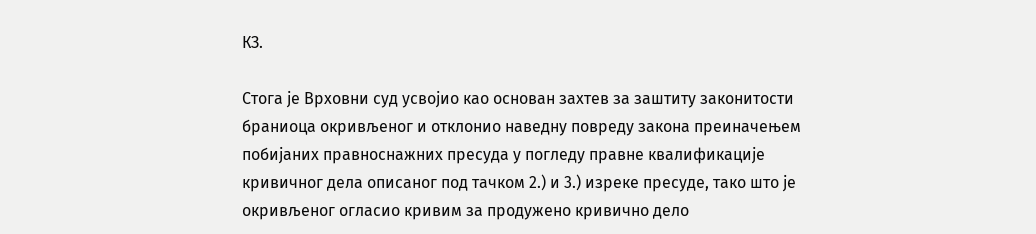КЗ.

Стога је Врховни суд усвојио као основан захтев за заштиту законитости браниоца окривљеног и отклонио наведну повреду закона преиначењем побијаних правноснажних пресуда у погледу правне квалификације кривичног дела описаног под тачком 2.) и 3.) изреке пресуде, тако што је окривљеног огласио кривим за продужено кривично дело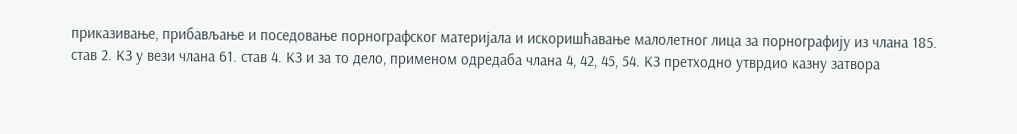приказивање, прибављање и поседовање порнографског материјала и искоришћавање малолетног лица за порнографију из члана 185. став 2. КЗ у вези члана 61. став 4. КЗ и за то дело, применом одредаба члана 4, 42, 45, 54. КЗ претходно утврдио казну затвора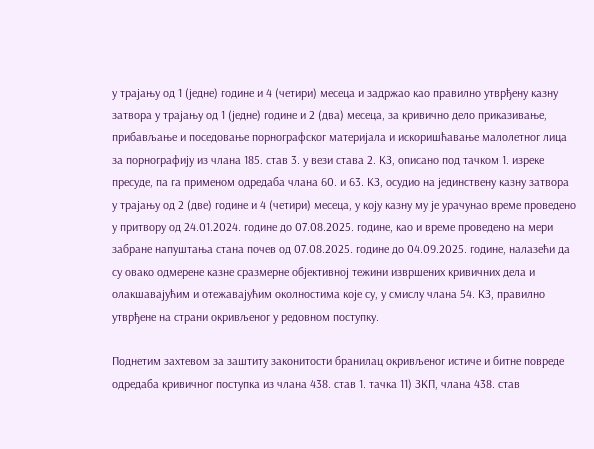у трајању од 1 (једне) године и 4 (четири) месеца и задржао као правилно утврђену казну затвора у трајању од 1 (једне) године и 2 (два) месеца, за кривично дело приказивање, прибављање и поседовање порнографског материјала и искоришћавање малолетног лица за порнографију из члана 185. став 3. у вези става 2. КЗ, описано под тачком 1. изреке пресуде, па га применом одредаба члана 60. и 63. КЗ, осудио на јединствену казну затвора у трајању од 2 (две) године и 4 (четири) месеца, у коју казну му је урачунао време проведено у притвору од 24.01.2024. године до 07.08.2025. године, као и време проведено на мери забране напуштања стана почев од 07.08.2025. године до 04.09.2025. године, налазећи да су овако одмерене казне сразмерне објективној тежини извршених кривичних дела и олакшавајућим и отежавајућим околностима које су, у смислу члана 54. КЗ, правилно утврђене на страни окривљеног у редовном поступку.

Поднетим захтевом за заштиту законитости бранилац окривљеног истиче и битне повреде одредаба кривичног поступка из члана 438. став 1. тачка 11) ЗКП, члана 438. став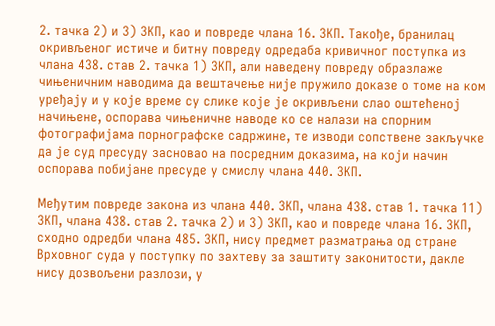2. тачка 2) и 3) ЗКП, као и повреде члана 16. ЗКП. Такође, бранилац окривљеног истиче и битну повреду одредаба кривичног поступка из члана 438. став 2. тачка 1) ЗКП, али наведену повреду образлаже чињеничним наводима да вештачење није пружило доказе о томе на ком уређају и у које време су слике које је окривљени слао оштећеној начињене, оспорава чињеничне наводе ко се налази на спорним фотографијама порнографске садржине, те изводи сопствене закључке да је суд пресуду засновао на посредним доказима, на који начин оспорава побијане пресуде у смислу члана 440. ЗКП.

Међутим повреде закона из члана 440. ЗКП, члана 438. став 1. тачка 11) ЗКП, члана 438. став 2. тачка 2) и 3) ЗКП, као и повреде члана 16. ЗКП, сходно одредби члана 485. ЗКП, нису предмет разматрања од стране Врховног суда у поступку по захтеву за заштиту законитости, дакле нису дозвољени разлози, у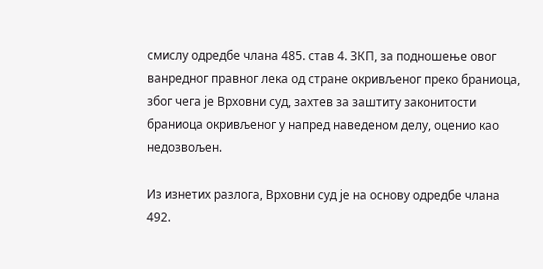смислу одредбе члана 485. став 4. ЗКП, за подношење овог ванредног правног лека од стране окривљеног преко браниоца, због чега је Врховни суд, захтев за заштиту законитости браниоца окривљеног у напред наведеном делу, оценио као недозвољен.

Из изнетих разлога, Врховни суд је на основу одредбе члана 492.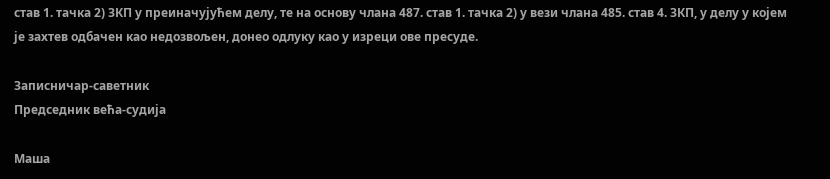став 1. тачка 2) ЗКП у преиначујућем делу, те на основу члана 487. став 1. тачка 2) у вези члана 485. став 4. ЗКП, у делу у којем је захтев одбачен као недозвољен, донео одлуку као у изреци ове пресуде.

Записничар-саветник                                                                                                                                                                                                                                                                                                                                                                                         Председник већа-судија

Маша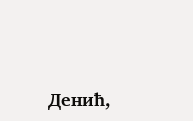Денић,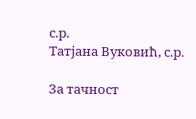с.р.                                                                                                                                                                                                                                                                                                                                                                                                            Татјана Вуковић, с.р.

За тачност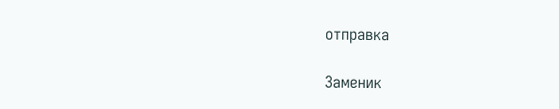отправка

Заменик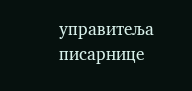управитеља писарнице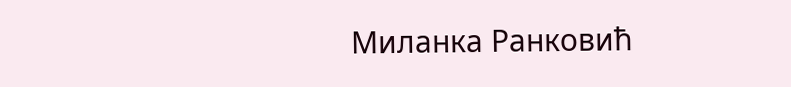Миланка Ранковић